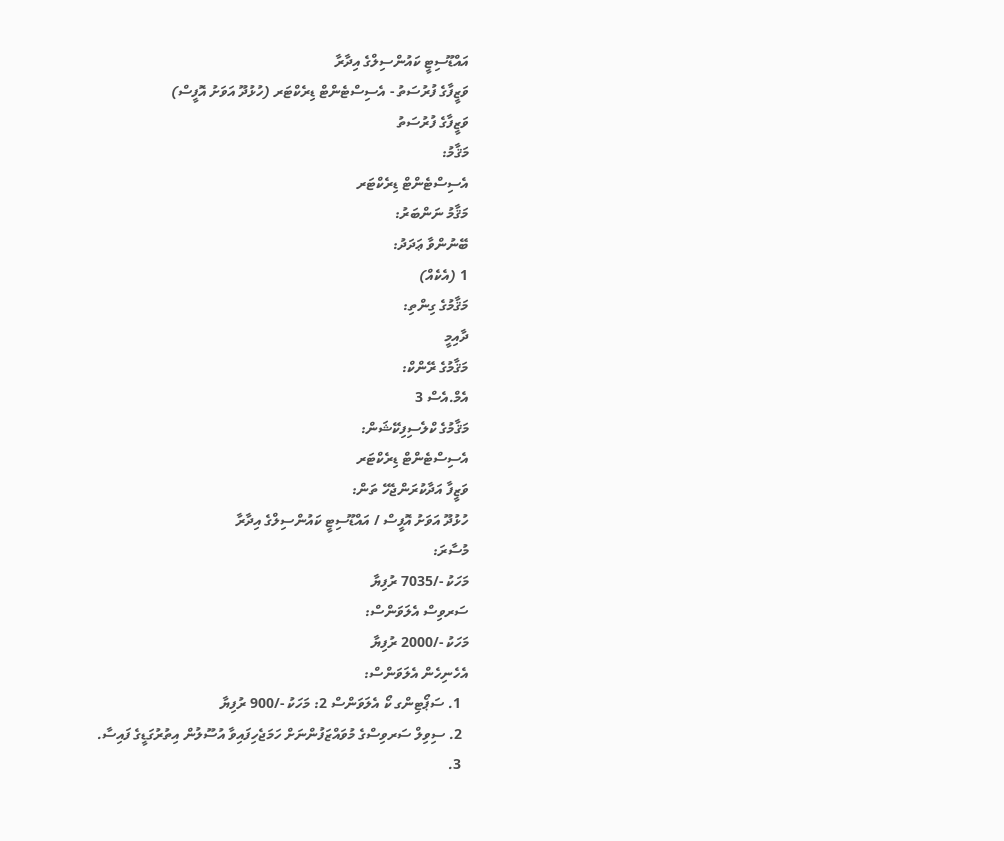އައްޑޫސިޓީ ކައުންސިލްގެ އިދާރާ
ވަޒީފާގެ ފުރުސަތު - އެސިސްޓެންޓް ޑިރެކްޓަރ (ހުޅުދޫ އަވަށު އޮފީސް)
ވަޒީފާގެ ފުރުސަތު
މަޤާމު:
އެސިސްޓެންޓް ޑިރެކްޓަރ
މަޤާމު ނަންބަރު:
ބޭނުންވާ ޢަދަދު:
1 (އެކެއް)
މަޤާމުގެ ގިންތި:
ދާއިމީ
މަޤާމުގެ ރޭންކް:
އެމް.އެސް 3
މަޤާމުގެ ކްލެސިފިކޭޝަން:
އެސިސްޓެންޓް ޑިރެކްޓަރ
ވަޒީފާ އަދާކުރަންޖެހޭ ތަން:
ހުޅުދޫ އަވަށު އޮފީސް / އައްޑޫސިޓީ ކައުންސިލްގެ އިދާރާ
މުސާރަ:
މަހަކު -/7035 ރުފިޔާ
ސަރވިސް އެލަވަންސް:
މަހަކު -/2000 ރުފިޔާ
އެހެނިހެން އެލަވަންސް:
  1. ސަޕޯޓިންގ ކޯ އެލަވަންސް 2: މަހަކު -/900 ރުފިޔާ
  2. ސިވިލް ސަރވިސްގެ މުވައްޒަފުންނަށް ހަމަޖެހިފައިވާ އުސޫލުން އިތުރުގަޑީގެ ފައިސާ.
  3.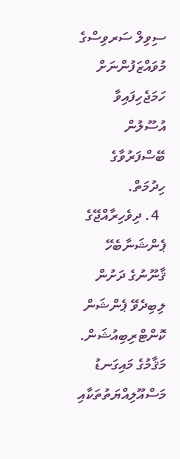ސިވިލް ސަރވިސްގެ މުވައްޒަފުންނަށް ހަމަޖެހިފައިވާ އުސޫލުން ބޭސްފަރުވާގެ ހިދުމަތް.
  4. ދިވެހިރާއްޖޭގެ ޕެންޝަނާބެހޭ ޤާނޫނުގެ ދަށުން ލިބިދެވޭ ޕެންޝަން ކޮންޓްރިބިއުޝަން.
މަޤާމުގެ މައިގަނޑު މަސްއޫލިއްޔަތުތަކާއި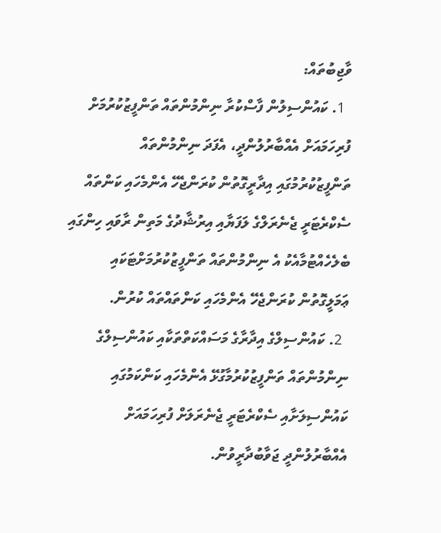ވާޖިބުތައް:
  1. ކައުންސިލުން ފާސްކުރާ ނިންމުންތައް ތަންފީޒުކުރުމަށް ފުރިހަމައަށް އެއްބާރުލުންދީ، އެފަދަ ނިންމުންތައް ތަންފީޒުކުރުމުގައި އިދާރީގޮތުން ކުރަންޖެހޭ އެންމެހައި ކަންތައް ސެކްރެޓަރީ ޖެނެރަލްގެ ލަފަޔާއި އިރުޝާދުގެ މަތިން ރާވައި ހިންގައި ބެލެހެއްޓުމާއެކު އެ ނިންމުންތައް ތަންފީޒުކުރުމަށްޓަކައި ޢަމަލީގޮތުން ކުރަންޖެހޭ އެންމެހައި ކަންތައްތައް ކުރުން.
  2. ކައުންސިލްގެ އިދާރާގެ މަސައްކަތްތަކާއި ކައުންސިލްގެ ނިންމުންތައް ތަންފީޒުކުރުމާގުޅޭ އެންމެހައި ކަންކަމުގައި ކައުންސިލަށާއި ސެކްރެޓަރީ ޖެނެރަލަށް ފުރިހަމައަށް އެއްބާރުލުންދީ ޖަވާބުދާރީވުން.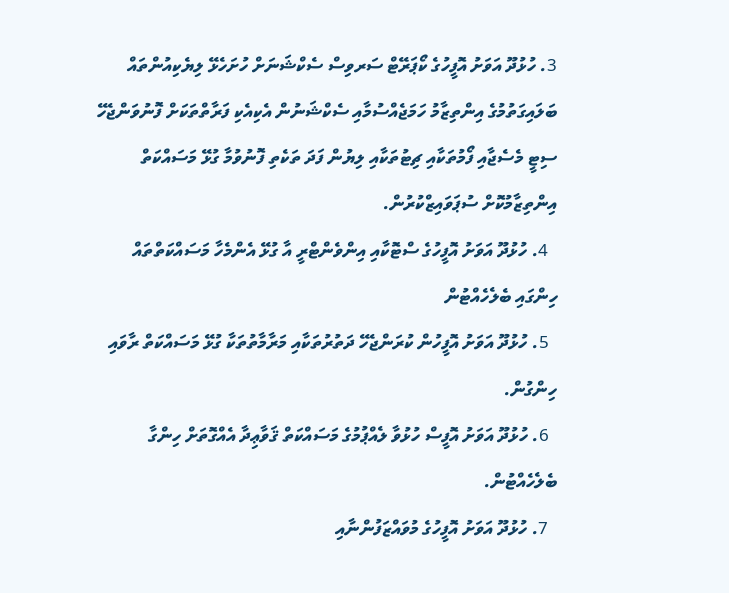3. ހުޅުދޫ އަވަށު އޮފީހުގެ ކޯޕަރޭޓް ސަރވިސް ސެކްޝަނަށް ހުށަހެޅޭ ލިޔެކިއުންތައް ބަލައިގަތުމުގެ އިންތިޒާމު ހަމަޖެއްސުމާއި ސެކްޝަނުން އެކިއެކި ފަރާތްތަކަށް ފޮނުވަންޖެހޭ ސިޓީ މެސެޖާއި ފޯމުތަކާއި ޗިޓުތަކާއި ލިޔުން ފަދަ ތަކެތި ފޮނުވުމާ ގުޅޭ މަސައްކަތް އިންތިޒާމުކޮށް ސުޕަވައިޒްކުރުން.
  4. ހުޅުދޫ އަވަށު އޮފީހުގެ ސްޓޮކާއި އިންވެންޓްރީ އާ ގުޅޭ އެންމެހާ މަސައްކަތްތައް ހިންގައި ބެލެހެއްޓުން
  5. ހުޅުދޫ އަވަށު އޮފީހުން ކުރަންޖެހޭ ދަތުރުތަކާއި މަރާމާތުތަކާ ގުޅޭ މަސައްކަތް ރާވައި ހިންގުން.
  6. ހުޅުދޫ އަވަށު އޮފީސް ހުޅުވާ ލެއްޕުމުގެ މަސައްކަތް ޤަވާޢިދާ އެއްގޮތަށް ހިންގާ ބެލެހެއްޓުން.
  7. ހުޅުދޫ އަވަށު އޮފީހުގެ މުވައްޒަފުންނާއި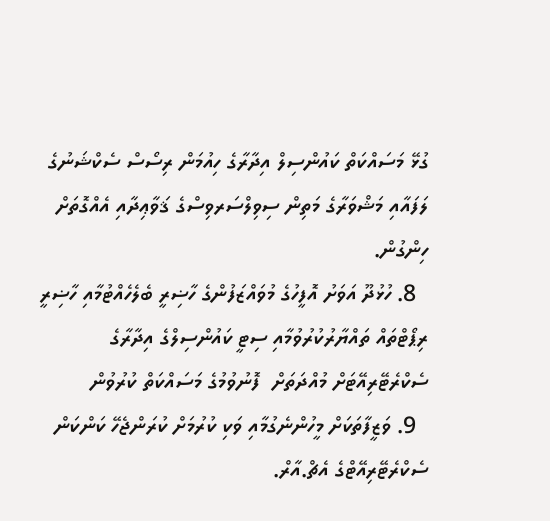ގުޅޭ މަސައްކަތް ކައުންސިލް އިދާރާގެ ހިއުމަން ރިސޯސް ސެކްޝަނުގެ ލަފައާއި މަޝްވަރާގެ މަތިން ސިވިލްސަރވިސްގެ ޤަވާޢިދާއި އެއްގޮތަށް ހިންގުން.
  8. ހުޅުދޫ އަވަށު އޮފީހުގެ މުވައްޒަފުންގެ ހާޟިރީ ބެލެހެއްޓުމާއި ހާޟިރީ ރިޕޯޓްތައް ތައްޔާރުކުރުވުމާއި ސިޓީ ކައުންސިލްގެ އިދާރާގެ ސެކްރެޓޭރިއޭޓަށް މުއްދަތަށް  ފޮނުވުމުގެ މަސައްކަތް ކުރުވުން
  9. ވަޒީފާތަކަށް މީހުންނެގުމާއި ވަކި ކުރުމަށް ކުރަންޖެހޭ ކަންކަން ސެކްރެޓޭރިއޭޓްގެ އެޗް.އާރް.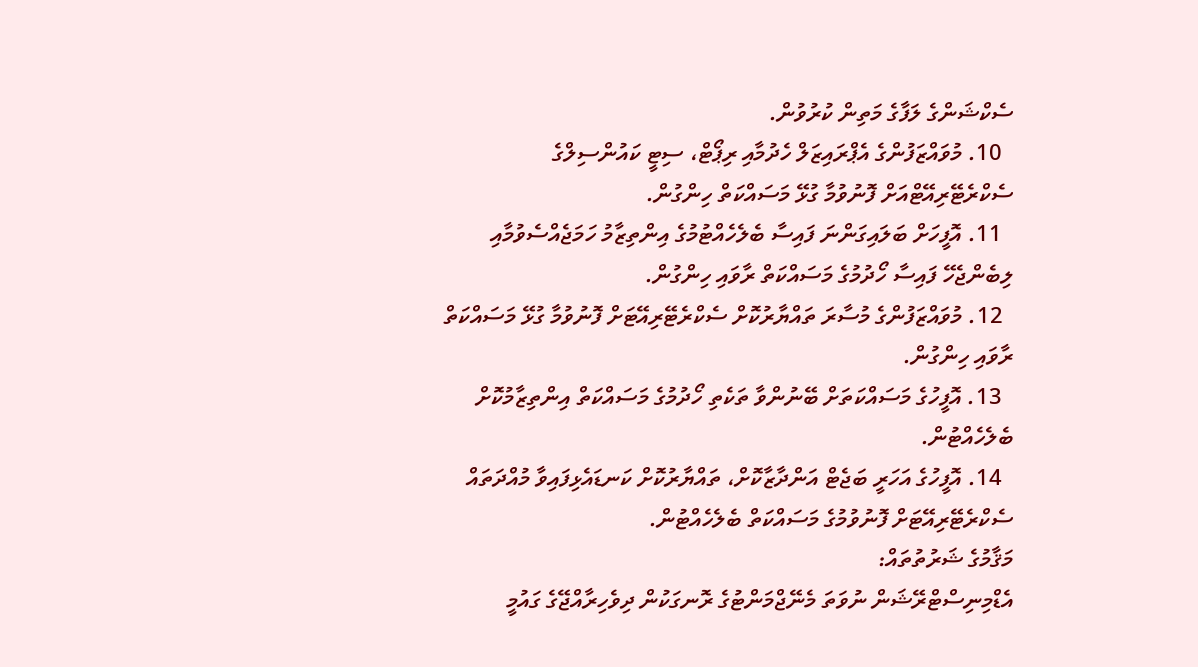ސެކްޝަންގެ ލަފާގެ މަތިން ކުރުވުން.
  10. މުވައްޒަފުންގެ އެޕްރައިޒަލް ހެދުމާއި ރިޕޯޓް، ސިޓީ ކައުންސިލްގެ ސެކްރެޓޭރިއޭޓްއަށް ފޮނުވުމާ ގުޅޭ މަސައްކަތް ހިންގުން.
  11. އޮފީހަށް ބަލައިގަންނަ ފައިސާ ބެލެހެއްޓުމުގެ އިންތިޒާމު ހަމަޖެއްސެވުމާއި ލިބެންޖެހޭ ފައިސާ ހޯދުމުގެ މަސައްކަތް ރާވައި ހިންގުން.
  12. މުވައްޒަފުންގެ މުސާރަ ތައްޔާރުކޮށް ސެކްރެޓޭރިއޭޓަށް ފޮނުވުމާ ގުޅޭ މަސައްކަތް ރާވައި ހިންގުން.
  13. އޮފީހުގެ މަސައްކަތަށް ބޭނުންވާ ތަކެތި ހޯދުމުގެ މަސައްކަތް އިންތިޒާމުކޮށް ބެލެހެއްޓުން.
  14. އޮފީހުގެ އަހަރީ ބަޖެޓް އަންދާޒާކޮށް، ތައްޔާރުކޮށް ކަނޑައެޅިފައިވާ މުއްދަތައް ސެކްރެޓޭރިއޭޓަށް ފޮނުވުމުގެ މަސައްކަތް ބެލެހެއްޓުން.
މަޤާމުގެ ޝަރުތުތައް:
އެޑްމިނިސްޓްރޭޝަން ނުވަތަ މެނޭޖްމަންޓުގެ ރޮނގަކުން ދިވެހިރާއްޖޭގެ ގައުމީ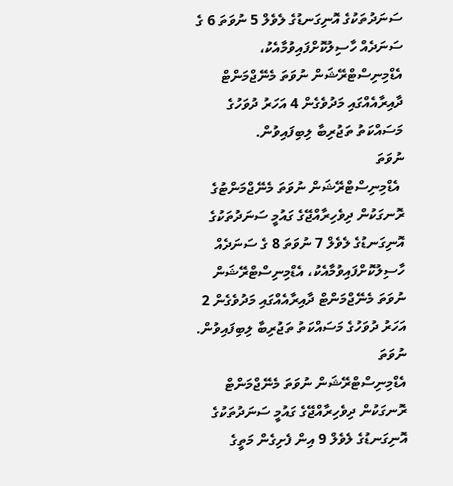ސަނަދުތަކުގެ އޮނިގަނޑުގެ ލެވެލް 5 ނުވަތަ 6 ގެ ސަނަދެއް ހާސިލުކޮށްފައިވުމާއެކު، އެޑްމިނިސްޓްރޭޝަން ނުވަތަ މެނޭޖްމަންޓް ދާއިރާއެއްގައި މަދުވެގެން 4 އަހަރު ދުވަހުގެ މަސައްކަތު ތަޖުރިބާ ލިބިފައިވުން.
ނުވަތަ
 އެޑްމިނިސްޓްރޭޝަން ނުވަތަ މެނޭޖްމަންޓުގެ ރޮނގަކުން ދިވެހިރާއްޖޭގެ ގައުމީ ސަނަދުތަކުގެ އޮނިގަނޑުގެ ލެވެލް 7 ނުވަތަ 8 ގެ ސަނަދެއް ހާސިލުކޮށްފައިވުމާއެކު، އެޑްމިނިސްޓްރޭޝަން ނުވަތަ މެނޭޖްމަންޓް ދާއިރާއެއްގައި މަދުވެގެން 2 އަހަރު ދުވަހުގެ މަސައްކަތު ތަޖުރިބާ ލިބިފައިވުން.
ނުވަތަ
އެޑްމިނިސްޓްރޭޝަން ނުވަތަ މެނޭޖްމަންޓް ރޮނގަކުން ދިވެހިރާއްޖޭގެ ގައުމީ ސަނަދުތަކުގެ އޮނިގަނޑުގެ ލެވެލް 9 އިން ފެށިގެން މަތީގެ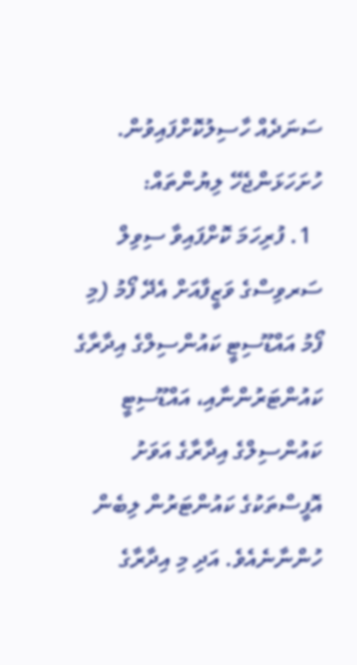ސަނަދެއް ހާސިލުކޮށްފައިވުން.
ހުށަހަޅަންޖެހޭ ލިޔުންތައް:
  1. ފުރިހަމަ ކޮށްފައިވާ ސިވިލް ސަރވިސްގެ ވަޒީފާއަށް އެދޭ ފޯމު (މި ފޯމު އައްޑޫސިޓީ ކައުންސިލްގެ އިދާރާގެ ކައުންޓަރުންނާއި، އައްޑޫސިޓީ ކައުންސިލްގެ އިދާރާގެ އަވަށު އޮފީސްތަކުގެ ކައުންޓަރުން ލިބެން ހުންނާނެއެވެ. އަދި މި އިދާރާގެ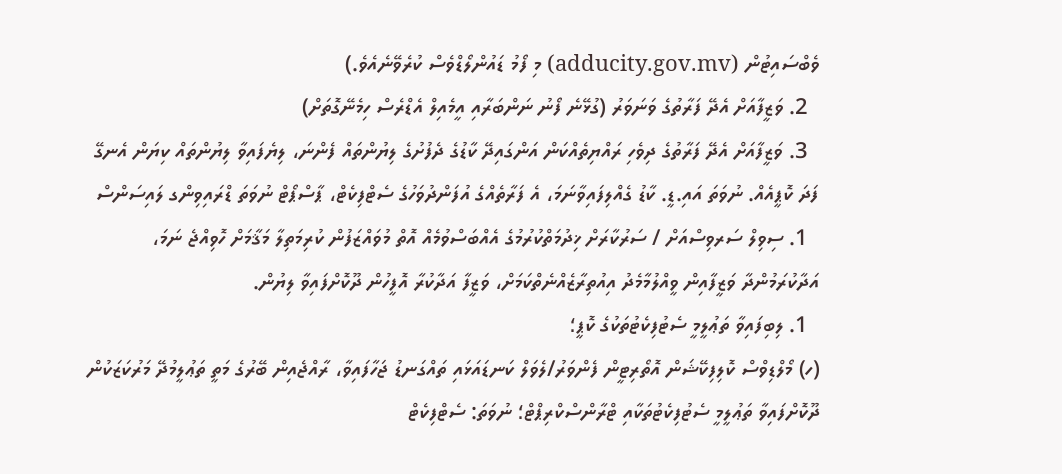ވެބްސައިޓުން (adducity.gov.mv) މި ފޯމު ޑައުންލޯޑްވެސް ކުރެވޭނެއެވެ.)
  2. ވަޒީފާއަށް އެދޭ ފަރާތުގެ ވަނަވަރު (ގުޅޭނެ ފޯނު ނަންބަރާއި އީމެއިލް އެޑްރެސް ހިމެނޭގޮތަށް)
  3. ވަޒީފާއަށް އެދޭ ފަރާތުގެ ދިވެހި ރައްޔިތެއްކަން އަންގައިދޭ ކާޑުގެ ދެފުށުގެ ލިޔުންތައް ފެންނަ، ލިޔެފައިވާ ލިޔުންތައް ކިޔަން އެނގޭ ފަދަ ކޮޕީއެއް. ނުވަތަ އައި.ޑީ. ކާޑު ގެއްލިފައިވާނަމަ، އެ ފަރާތެއްގެ އުފަންދުވަހުގެ ސެޓްފިކެޓް، ޕާސްޕޯޓް ނުވަތަ ޑްރައިވިންގ ލައިސަންސް
  1. ސިވިލް ސަރވިސްއަށް / ސަރުކާރަށް ޚިދުމަތްކުރުމުގެ އެއްބަސްވުމެއް އޮތް މުވައްޒަފުން ކުރިމަތިލާ މަޤާމަށް ހޮވިއްޖެ ނަމަ، އަދާކުރަމުންދާ ވަޒީފާއިން ވީއްލުމާމެދު އިއުތިރާޒެއްނެތްކަމަށް، ވަޒީފާ އަދާކުރާ އޮފީހުން ދޫކޮށްފައިވާ ލިޔުން.
  1. ލިބިފައިވާ ތަޢުލީމީ ސެޓުފިކެޓުތަކުގެ ކޮޕީ؛
(ހ) މޯލްޑިވްސް ކޮލިފިކޭޝަން އޮތޯރިޓީން ފެންވަރު/ލެވަލް ކަނޑައަޅައި ތައްގަނޑު ޖަހާފައިވާ، ރާއްޖެއިން ބޭރުގެ މަތީ ތަޢުލީމުދޭ މަރުކަޒަކުން ދޫކޮށްފައިވާ ތަޢުލީމީ ސެޓުފިކެޓުތަކާއި ޓްރާންސްކްރިޕްޓް؛ ނުވަތަ: ސެޓްފިކެޓް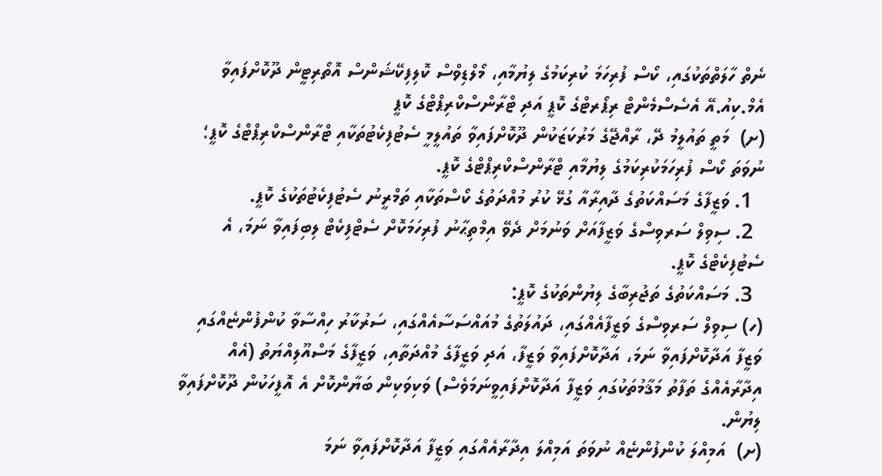ނެތް ހާލަތްތަކުގައި، ކޯސް ފުރިހަމަ ކުރިކަމުގެ ލިޔުމާއި، މޯލްޑިވްސް ކޮލިފިކޭޝަންސް އޮތޯރިޓީން ދޫކޮށްފައިވާ އެމް.ކިއު.އޭ އެސެސްމެންޓް ރިޕޯރޓްގެ ކޮޕީ އަދި ޓްރާންސްކްރިޕްޓްގެ ކޮޕީ
(ށ)  މަތީ ތައުލީމު ދޭ، ރާއްޖޭގެ މަރުކަޒަކުން ދޫކޮށްފައިވާ ތައުލީމީ ސެޓުފިކެޓުތަކާއި ޓްރާންސްކްރިޕްޓްގެ ކޮޕީ؛ ނުވަތަ ކޯސް ފުރިހަމަކުރިކަމުގެ ލިޔުމާއި ޓްރާންސްކްރިޕްޓްގެ ކޮޕީ.
  1. ވަޒީފާގެ މަސައްކަތުގެ ދާއިރާއާ ގުޅޭ ކުރު މުއްދަތުގެ ކޯސްތަކާއި ތަމްރީނު ސެޓުފިކެޓުތަކުގެ ކޮޕީ.
  2. ސިވިލް ސަރވިސްގެ ވަޒީފާއަށް ވަނުމަށް ދެވޭ އިމްތިޙާނު ފުރިހަމަކޮށް ސެޓްފިކެޓް ލިބިފައިވާ ނަމަ، އެ ސެޓުފިކެޓްގެ ކޮޕީ.
  3. މަސައްކަތުގެ ތަޖުރިބާގެ ލިޔުންތަކުގެ ކޮޕީ:
(ހ) ސިވިލް ސަރވިސްގެ ވަޒީފާއެއްގައި، ދައުލަތުގެ މުއައްސަސާއެއްގައި، ސަރުކާރު ހިއްސާވާ ކުންފުންޏެއްގައި ވަޒީފާ އަދާކޮށްފައިވާ ނަމަ، އަދާކޮށްފައިވާ ވަޒީފާ، އަދި ވަޒީފާގެ މުއްދަތާއި، ވަޒީފާގެ މަސްއޫލިއްޔަތު (އެއް އިދާރާއެއްގެ ތަފާތު މަޤާމުތަކުގައި ވަޒީފާ އަދާކޮށްފައިވީނަމަވެސް) ވަކިވަކިން ބަޔާންކޮށް އެ އޮފީހަކުން ދޫކޮށްފައިވާ ލިޔުން.
(ށ)  އަމިއްލަ ކުންފުންޏެއް ނުވަތަ އަމިއްލަ އިދާރާއެއްގައި ވަޒީފާ އަދާކޮށްފައިވާ ނަމަ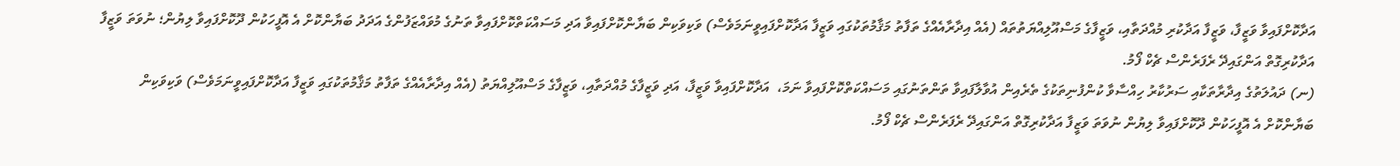އަދާކޮށްފައިވާ ވަޒީފާ، ވަޒީފާ އަދާކުރި މުއްދަތާއި، ވަޒީފާގެ މަސްއޫލިއްޔަތުތައް (އެއް އިދާރާއެއްގެ ތަފާތު މަޤާމުތަކުގައި ވަޒީފާ އަދާކޮށްފައިވީނަމަވެސް) ވަކިވަކިން ބަޔާންކޮށްފައިވާ އަދި މަސައްކަތްކޮށްފައިވާ ތަނުގެ މުވައްޒަފުންގެ އަދަދު ބަޔާންކޮށް އެ އޮފީހަކުން ދޫކޮށްފައިވާ ލިޔުން؛ ނުވަތަ ވަޒީފާ އަދާކުރިގޮތް އަންގައިދޭ ރެފަރެންސް ޗެކް ފޯމު.
(ނ) ދައުލަތުގެ އިދާރާތަކާއި ސަރުކާރު ހިއްސާވާ ކުންފުނިތަކުގެ ތެރެއިން އުވާލާފައިވާ ތަންތަނުގައި މަސައްކަތްކޮށްފައިވާ ނަމަ،  އަދާކޮށްފައިވާ ވަޒީފާ، އަދި ވަޒީފާގެ މުއްދަތާއި، ވަޒީފާގެ މަސްއޫލިއްޔަތު (އެއް އިދާރާއެއްގެ ތަފާތު މަޤާމުތަކުގައި ވަޒީފާ އަދާކޮށްފައިވީނަމަވެސް) ވަކިވަކިން ބަޔާންކޮށް އެ އޮފީހަކުން ދޫކޮށްފައިވާ ލިޔުން ނުވަތަ ވަޒީފާ އަދާކުރިގޮތް އަންގައިދޭ ރެފަރެންސް ޗެކް ފޯމު.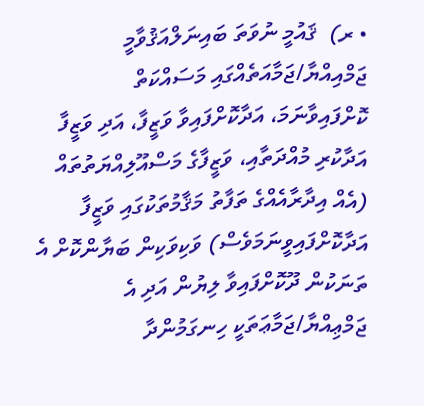• ރ)  ޤައުމީ ނުވަތަ ބައިނަލްއަޤުވާމީ ޖަމްއިއްޔާ/ޖަމާއަތެއްގައި މަސައްކަތް ކޮށްފައިވާނަމަ، އަދާކޮށްފައިވާ ވަޒީފާ، އަދި ވަޒީފާ އަދާކުރި މުއްދަތާއި، ވަޒީފާގެ މަސްއޫލިއްޔަތުތައް (އެއް އިދާރާއެއްގެ ތަފާތު މަޤާމުތަކުގައި ވަޒީފާ އަދާކޮށްފައިވީނަމަވެސް) ވަކިވަކިން ބަޔާންކޮށް އެ ތަނަކުން ދޫކޮށްފައިވާ ލިޔުން އަދި އެ ޖަމްޢިއްޔާ/ޖަމާޢަތަކީ ހިނގަމުންދާ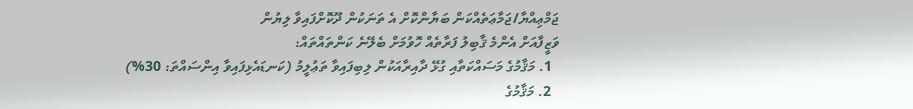ޖަމްޢިއްޔާ/ޖަމާޢަތެއްކަން ބަޔާންކޮށް އެ ތަނަކުން ދޫކޮށްފައިވާ ލިޔުން
ވަޒީފާއަށް އެންމެ ޤާބިލު ފަރާތެއް ހޮވުމަށް ބެލޭނެ ކަންތައްތައް:
  1. މަޤާމުގެ މަސައްކަތާއި ގުޅޭ ދާއިރާއަކުން ލިބިފައިވާ ތަޢުލީމު (ކަނޑައެޅިފައިވާ އިންސައްތަ: 30%)
  2. މަޤާމުގެ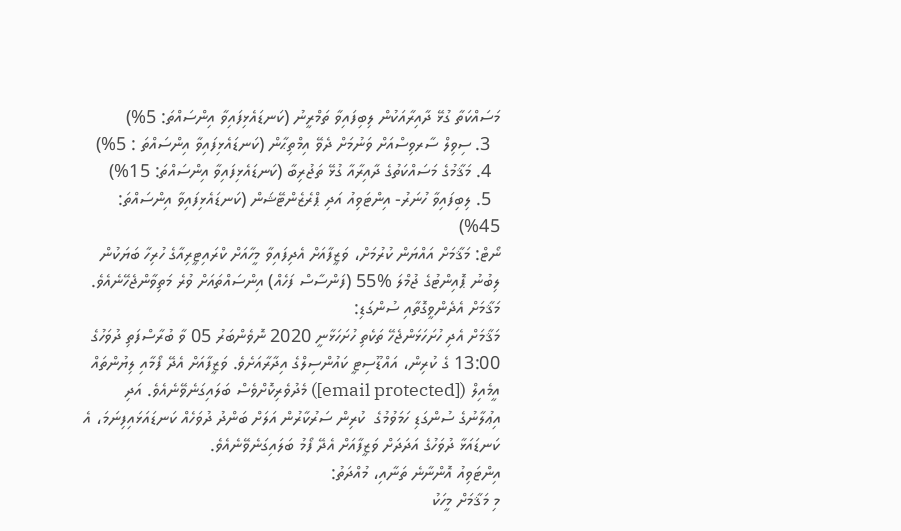މަސައްކަތާ ގުޅޭ ދާއިރާއަކުން ލިބިފައިވާ ތަމްރީނު (ކަނޑައެޅިފައިވާ އިންސައްތަ: 5%)
  3. ސިވިލް ސާރވިސްއަށް ވަނުމަށް ދެވޭ އިމްތިޙާން (ކަނޑައެޅިފައިވާ އިންސައްތަ : 5%)
  4. މަޤާމުގެ މަސައްކަތުގެ ދާއިރާއާ ގުޅޭ ތަޖުރިބާ (ކަނޑައެޅިފައިވާ އިންސައްތަ: 15%)
  5. ލިބިފައިވާ ހުނަރު- އިންޓަވިއު އަދި ޕްރެޒެންޓޭޝަން (ކަނޑައެޅިފައިވާ އިންސައްތަ: 45%)
ނޯޓް: މަޤާމަށް އައްޔަން ކުރުމަށް، ވަޒީފާއަށް އެދިފައިވާ މީހާއަށް ކްރައިޓީރިއާގެ ހުރިހާ ބަޔަކުން  ލިބުނު ޕޮއިންޓުގެ ޖުމްލަ %55 (ފަންސާސް ފަހެއް) އިންސައްތައަށް ވުރެ މަތިވާންޖެހޭނެއެވެ.
މަޤާމަށް އެދެންވީގޮތާއި ސުންގަޑި:
މަޤާމަށް އެދި ހުށަހަޅަންޖެހޭ ތަކެތި ހުށަހަޅާނީ 2020 ނޮވެންބަރު 05 ވާ ބުރާސްފަތި ދުވަހުގެ 13:00 ގެ ކުރިން، އައްޑޫސިޓީ ކައުންސިލްގެ އިދާރާއަށެވެ. ވަޒީފާއަށް އެދޭ ފޯމާއި ލިޔުންތައް އީމެއިލް ([email protected]) މެދުވެރިކޮށްވެސް ބަލައިގަނެވޭނެއެވެ. އަދި އިޢުލާނުގެ ސުންގަޑި ހަމަވުމުގެ  ކުރިން ސަރުކާރުން އަލަށް ބަންދު ދުވަހެއް ކަނޑައަޅައިފިނަމަ، އެ ކަނޑައަޅާ ދުވަހުގެ އަދަދަށް ވަޒީފާއަށް އެދޭ ފޯމު ބަލައިގަނެވޭނެއެވެ.
އިންޓަވިއު އޮންނާނެ ތަނާއި، މުއްދަތު:
މި މަޤާމަށް މީހަކު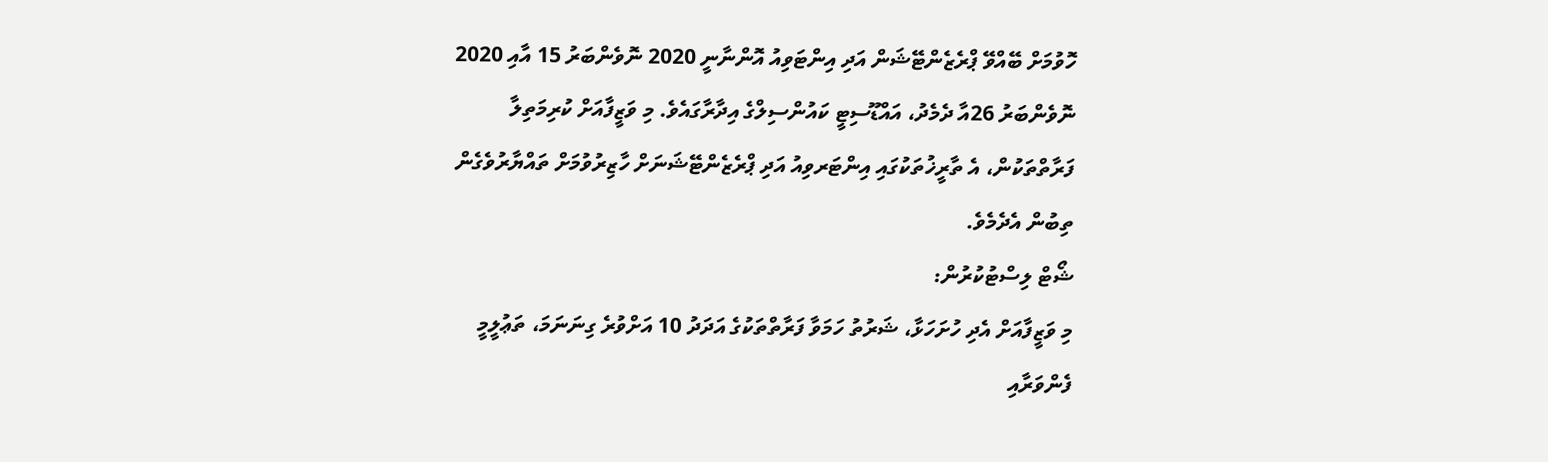ހޮވުމަށް ބޭއްވޭ ޕްރެޒެންޓޭޝަން އަދި އިންޓަވިއު އޮންނާނީ 2020 ނޮވެންބަރު 15 އާއި 2020 ނޮވެންބަރު 26އާ ދެމެދު، އައްޑޫސިޓީ ކައުންސިލްގެ އިދާރާގައެވެ. މި ވަޒީފާއަށް ކުރިމަތިލާ ފަރާތްތަކުން، އެ ތާރީޚުތަކުގައި އިންޓަރވިއު އަދި ޕްރެޒެންޓޭޝަނަށް ހާޒިރުވުމަށް ތައްޔާރުވެގެން ތިބުން އެދެމެވެ.
ޝޯޓް ލިސްޓުކުރުން:
މި ވަޒީފާއަށް އެދި ހުށަހަޅާ، ޝަރުތު ހަމަވާ ފަރާތްތަކުގެ އަދަދު 10 އަށްވުރެ ގިނަނަމަ، ތަޢުލީމީ ފެންވަރާއި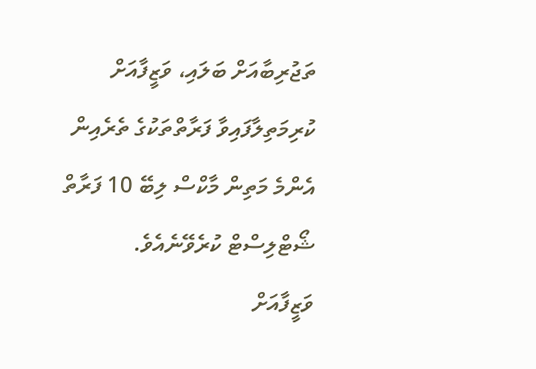ތަޖުރިބާއަށް ބަލައި، ވަޒީފާއަށް ކުރިމަތިލާފައިވާ ފަރާތްތަކުގެ ތެރެއިން އެންމެ މަތިން މާކްސް ލިބޭ 10 ފަރާތް ޝޯޓްލިސްޓް ކުރެވޭނެއެވެ.
ވަޒީފާއަށް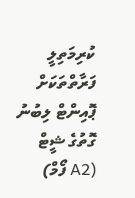ކުރިމަތިލީ ފަރާތްތަކަށް ޕޮއިންޓް ލިބުނު ގޮތުގެ ޝީޓް (A2 ފޯމް)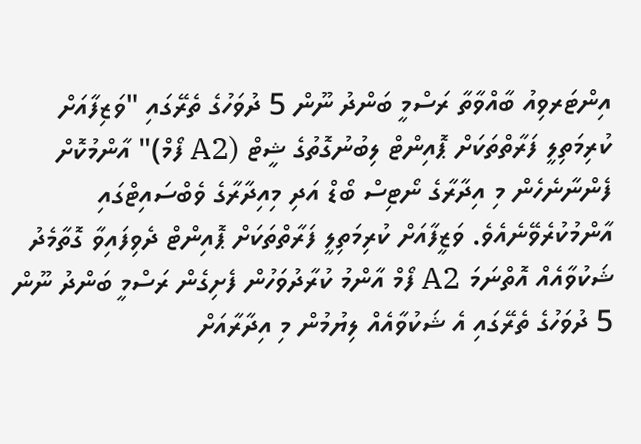އިންޓަރވިއު ބާއްވާތާ ރަސްމީ ބަންދު ނޫން 5 ދުވަހުގެ ތެރޭގައި "ވަޒިފާއަށް ކުރިމަތިލީ ފަރާތްތަކަށް ޕޮއިންޓް ލިބުނުގޮތުގެ ޝީޓް (A2 ފޯމް)" އާންމުކޮށް ފެންނާނެހެން މި އިދާރާގެ ނޯޓިސް ބޯޑް އަދި މިއިދާރާގެ ވެބްސައިޓްގައި އާންމުކުރެވޭނެއެވެ. ވަޒީފާއަށް ކުރިމަތިލީ ފަރާތްތަކަށް ޕޮއިންޓް ދެވިފައިވާ ގޮތާމެދު ޝަކުވާއެއް އޮތްނަމަ A2 ފޯމް އާންމު ކުރާދުވަހުން ފެށިގެން ރަސްމީ ބަންދު ނޫން 5 ދުވަހުގެ ތެރޭގައި އެ ޝަކުވާއެއް ލިޔުމުން މި އިދާރާއަށް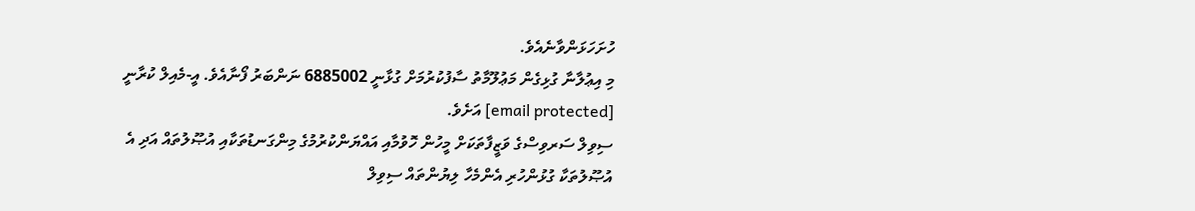ހުށަހަޅަންވާނެއެވެ.
މި އިޢުލާނާ ގުޅިގެން މަޢުލޫމާތު ސާފުކުރުމަށް ގުޅާނީ 6885002 ނަންބަރު ފޯނާއެވެ. އީ-މެއިލް ކުރާނީ [email protected] އަށެވެ.
ސިވިލް ސަރވިސްގެ ވަޒީފާތަކަށް މީހުން ހޮވުމާއި އައްޔަންކުރުމުގެ މިންގަނޑުތަކާއި އުޞޫލުތައް އަދި އެ އުޞޫލުތަކާ ގުޅުންހުރި އެންމެހާ ލިޔުންތައް ސިވިލް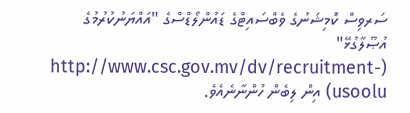ސަރވިސް ކޮމިޝަނުގެ ވެބްސައިޓްގެ ޑައުންލޯޑްސްގެ "އައްޔަނުކުރުމުގެ އުޞޫލާގުޅޭ" (http://www.csc.gov.mv/dv/recruitment-usoolu) އިން ލިބެން ހުންނާނެއެވެ.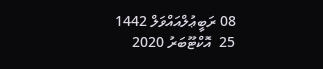08 ރަބީޢުލްއައްވަލް 1442
25  އޮކްޓޫބަރު 2020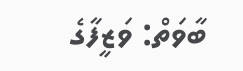ބާވަތް: ވަޒީފާގެ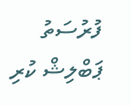ފުރުސަތު
ޕަބްލިޝް ކުރި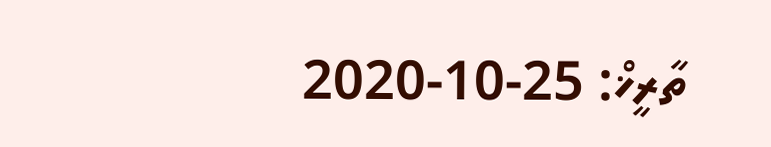ތާރީޚް: 25-10-2020